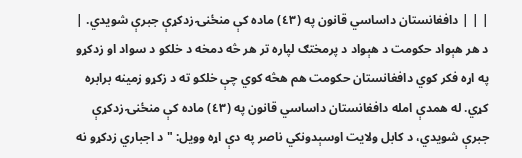| | | دافغانستان داساسي قانون په (٤٣) ماده کې منځنۍ زدکړې جبرې شويدي. |
د هر هېواد حکومت د هېواد د پرمختګ لپاره تر هر څه دمخه د خلکو د سواد او زدکړو په اړه فکر کوي دافغانستان حکومت هم هڅه کوي چې خلکو ته د زکړو زمينه برابره کړي. له همدې امله دافغانستان داساسي قانون په (٤٣) ماده کې منځنۍ زدکړې جبرې شويدي، د کابل ولايت اوسېدونکي ناصر په دې اړه وويل: "د اجباري زدکړو نه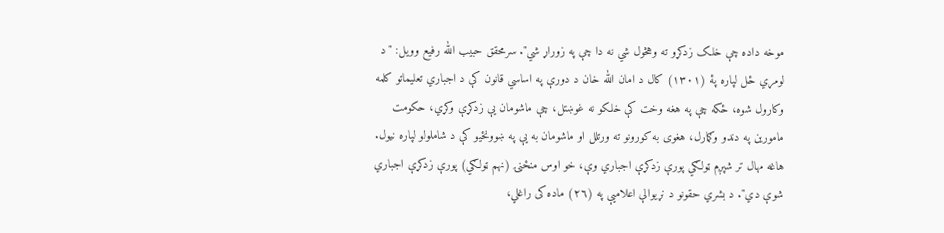موخه داده چې خلک زدکړو ته وهڅول شي نه دا چې په زوراړ شي". سرمحقق حبيب الله رفيع وويل: "د لومړي ځل لپاره پۀ (١٣٠١) کال د امان الله خان د دورې په اساسي قانون کې د اجباري تعليماتو کلمه وکارول شوه، ځکه چې په هغه وخت کې خلکو نه غوښتل، چې ماشومان يې زدکړې وکړي، حکومت مامورين په دندو وګمارل، هغوی به کورونو ته ورتلل او ماشومان به يې په ښوونځيو کې د شاملولو لپاره نيول. هاغه مهال تر شپږم ټولګي پورې زدکړې اجباري وې، خو اوس منځنۍ (نهم ټولګي) پورې زدکړې اجباري شوې دي". د بشري حقونو د نړيوالې اعلاميې په (٢٦) ماده کی راغلي،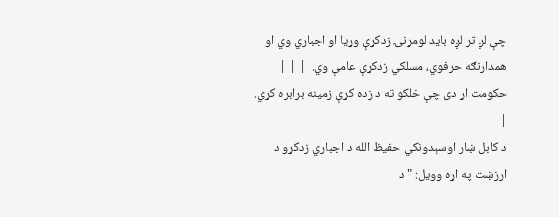چې لږ تر لږه بايد لومړنۍ زدکړې وړيا او اجباري وي او همدارنګه حرفوي، مسلکي زدکړې عامې وي.  | | | حکومت اړ دی چې خلکو ته د زده کړې زمينه برابره کړي. |
د کابل ښار اوسېدونکي حفيظ الله د اجباري زدکړو د ارزښت په اړه وويل: "د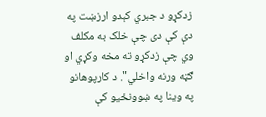زدکړو د جبري کېدو ارزښت په دې کې دی چې خلک به مکلف وي چې زدکړو ته مخه وکړي او ګټه ورنه واخلي". د کارپوهانو په وينا په ښوونځيو کې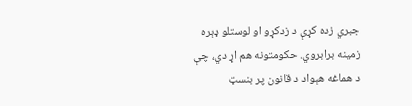جبري زده کړې د زدکړو او لوستلو ډېره زمينه برابروي. حکومتونه هم اړ دي، چې د هماغه هېواد د قانون پر بنسټ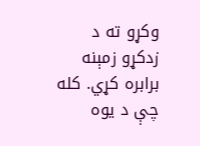وکړو ته د زدکړو زمېنه برابره کړي. کله چې د يوه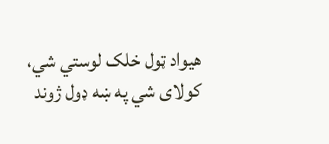هيواد ټول خلک لوستي شي، کولای شي په ښه ډول ژوند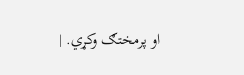او پرمختګ وکړي. |